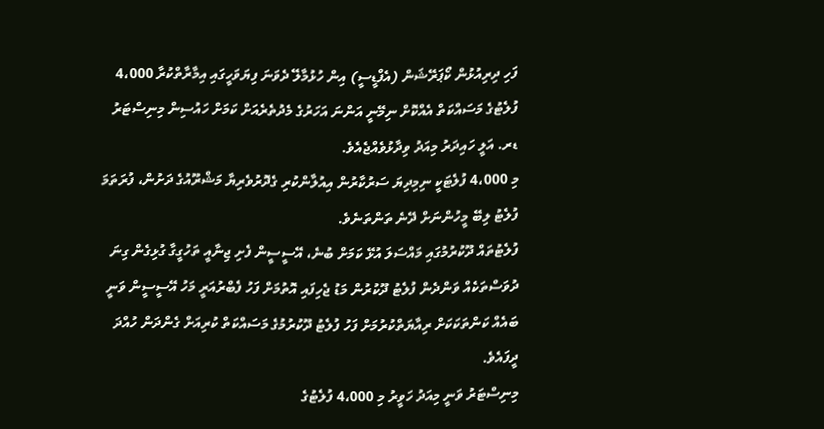ފަހި ދިރިއުޅުން ކޯޕަރޭޝަން (އެފްޑީސީ) އިން ހުޅުމާލޭ ދެވަނަ ފިޔަވަހީގައި އިމާރާތްކުރާ 4،000 ފުލެޓުގެ މަސައްކަތް އެއްކޮށް ނިމޭނީ އަންނަ އަހަރުގެ މެދުތެރެއަށް ކަމަށް ހައުސިން މިނިސްޓަރު ޑރ. އަލީ ހައިދަރު މިއަދު ވިދާޅުވެއްޖެއެވެ.
މި 4،000 ފުލެޓަކީ ނިމިދިޔަ ސަރުކާރުން އިއުލާންކުރި ގެދޮރުވެރިޔާ މަޝްރޫއުގެ ދަށުން، ފުރަތަމަ ފުލެޓު ލިބޭ މީހުންނަށް ދޭނެ ތަންތަނެވެ.
ފުލެޓުތައް ދޫކުރުމުގައި މައްސަލަ އުޅޭ ކަމަށް ބުނެ، އޭސީސީން ފެށި ޖިނާއީ ތަހުގީގާ ގުޅިގެން ގިނަ ދުވަސްތަކެއް ވަންދެން ފުލެޓު ދޫކުރުން މަޑު ޖެހިފައި އޮތުމަށް ފަހު ފެބްރުއަރީ މަހު އޭސީސީން ވަނީ ބައެއް ކަންތަކަކަށް ރިއާޔަތްކުރުމަށް ފަހު ފުލެޓު ދޫކުރުމުގެ މަސައްކަތް ކުރިއަށް ގެންދަން ހުއްދަ ދީފައެވެ.
މިނިސްޓަރު ވަނީ މިއަދު ހަވީރު މި 4،000 ފުލެޓުގެ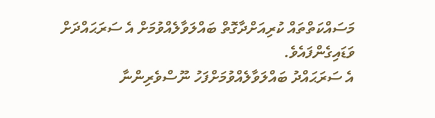މަސައްކަތްތައް ކުރިއަށްދާގޮތް ބައްލަވާލެއްވުމަށް އެ ސަރަޙައްދަށް ވަޑައިގެންފައެވެ.
އެ ސަރަޙައްދު ބައްލަވާލެއްވުމަށްފަހު ނޫސްވެރިންނާ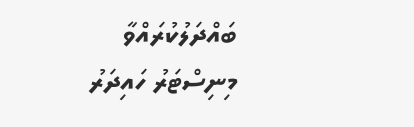ބައްދަލުކުރައްވާ މިނިސްޓަރު ހައިދަރު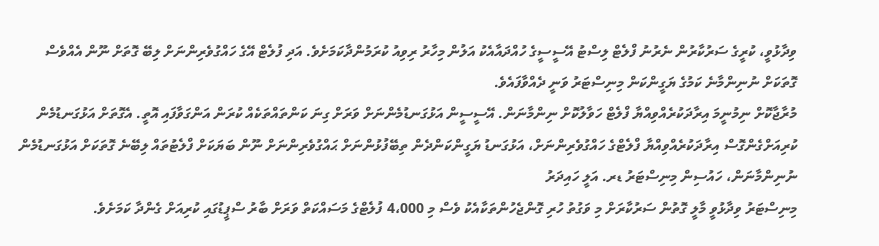ވިދާޅުވީ، ކުރީގެ ސަރުކާރުން ނެރުނު ފްލެޓް ލިސްޓު އޭސީސީގެ ހުއްދައާއެކު އަލުން މިހާރު ރިވިއު ކުރަމުންދާކަމަށެވެ. އަދި ފުލެޓް އޭގެ ހައްގުވެރިންނަށް ލިބޭ ގޮތަށް ނޫން އެއްވެސް ގޮތަކަށް ނުނިންމާނެ ކަމުގެ ޔަގީންކަން މިނިސްޓަރު ވަނީ ދެއްވާފައެވެ.
މުރާޖާކޮށް ނިމުނީމަ އިރާދަކުރެއްވިއްޔާ ފްލެޓް ހަވާލުކޮށް ނިންމާނަން. އޭސީސީން އަޅުގަނޑުމެންނަށް ވަރަށް ގިނަ ކަންތައްތަކެއް ކުރަން އަންގަވާފައި އޮތީ. އެގޮތަށް އަޅުގަނޑުމެން ކުރިއަށްގެންގޮސް އިރާދަކުރެއްވިއްޔާ ފްލެޓްގެ ހައްގުވެރިންނަށް، އަޅުގަނޑު ޔަގީންކަންދެން ތިބޭފުޅުންނަށް ޙައްގުވެރިންނަށް ނޫން ބަޔަކަށް ފްލެޓުތައް ލިބޭނެ ގޮތަކަށް އަޅުގަނޑުމެން ނުނިންމާނަން، ހައުސިން މިނިސްޓަރު ޑރ. އަލީ ހައިދަރު
މިނިސްޓަރު ވިދާޅުވީ މާލީ ގޮތުން ސަރުކާރަށް މި ވަގުތު ހުރި ގޮންޖެހުންތަކާއެކު ވެސް މި 4،000 ފުލެޓްގެ މަސައްކަތް ވަރަށް ބާރު ސްޕީޑުގައި ކުރިއަށް ގެންދާ ކަމަށެވެ.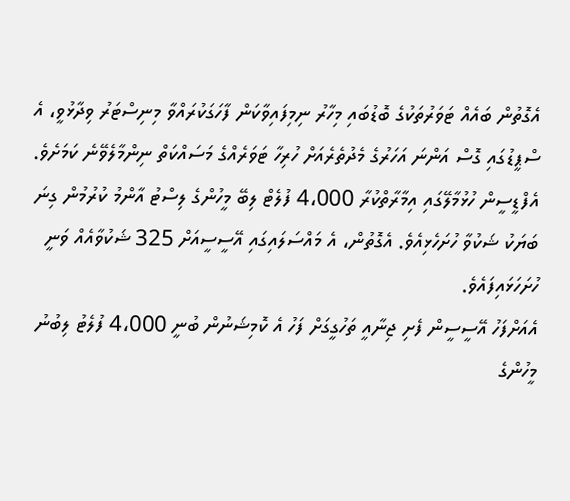އެގޮތުން ބައެއް ޓަވަރުތަކުގެ ބޮޑުބައި މިހާރު ނިމިފައިވާކަން ފާހަގަކުރައްވާ މިނިސްޓަރު ވިދާޅުވީ، އެ ސްޕީޑުގައި ގޮސް އަންނަ އަހަރުގެ މެދުތެރެއަށް ހުރިހާ ޓަވަރެއްގެ މަސައްކަތް ނިންމާލެވޭނެ ކަމަށެވެ.
އެފްޑީސީން ހުޅުމާލޭގައި އިމާރާތްކުރާ 4،000 ފުލެޓް ލިބޭ މީހުންގެ ލިސްޓު އާންމު ކުރުމުން ގިނަ ބަޔަކު ޝަކުވާ ހުށަހެޅިއެވެ. އެގޮތުން، އެ މައްސަލައިގައި އޭސީސީއަށް 325 ޝަކުވާއެއް ވަނީ ހުށަހަޅައިފައެވެ.
އެއަށްފަހު އޭސީސީން ފެށި ޖިނާއީ ތަހުގީގަށް ފަހު އެ ކޮމިޝަނުން ބުނީ 4،000 ފުލެޓު ލިބުނު މީހުންގެ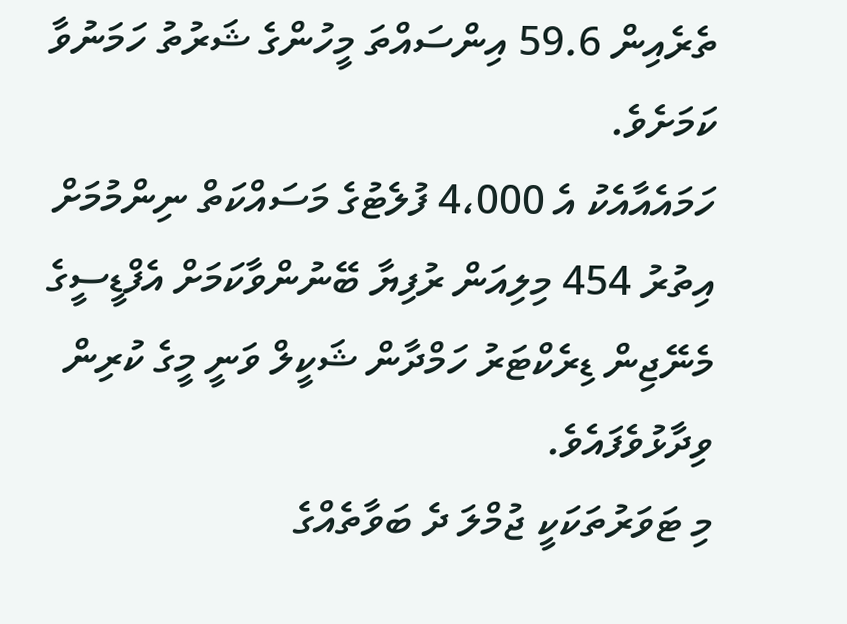ތެރެއިން 59.6 އިންސައްތަ މީހުންގެ ޝަރުތު ހަމަނުވާ ކަމަށެވެ.
ހަމައެއާއެކު އެ 4،000 ފުލެޓުގެ މަސައްކަތް ނިންމުމަށް އިތުރު 454 މިލިއަން ރުފިޔާ ބޭނުންވާކަމަށް އެފްޑީސީގެ މެނޭޖިން ޑިރެކްޓަރު ހަމްދާން ޝަކީލް ވަނީ މީގެ ކުރިން ވިދާޅުވެފައެވެ.
މި ޓަވަރުތަކަކީ ޖުމްލަ ދެ ބަވާތެއްގެ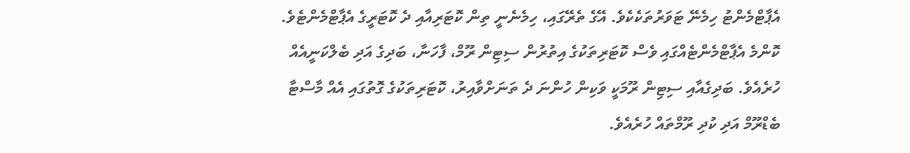އެޕާޓްމެންޓު ހިމެނޭ ޓަވަރުތަކެކެވެ. އޭގެ ތެރޭގައި، ހިމެނެނީ ތިން ކޮޓަރިއާއި ދެ ކޮޓަރީގެ އެޕާޓްމެންޓެވެ.
ކޮންމެ އެޕާޓްމެންޓެއްގައި ވެސް ކޮޓަރިތަކުގެ އިތުރުން ސިޓިން ރޫމް، ފާހަނާ، ބަދިގެ އަދި ބެލްކަނީއެއް ހުރެއެވެ. ބަދިގެއާއި ސިޓިން ރޫމަކީ ވަކިން ހުންނަ ދެ ތަނަށްވާއިރު، ކޮޓަރިތަކުގެ ގޮތުގައި އެއް މާސްޓާ ބެޑްރޫމް އަދި ކުދި ރޫމްތައް ހުރެއެވެ.